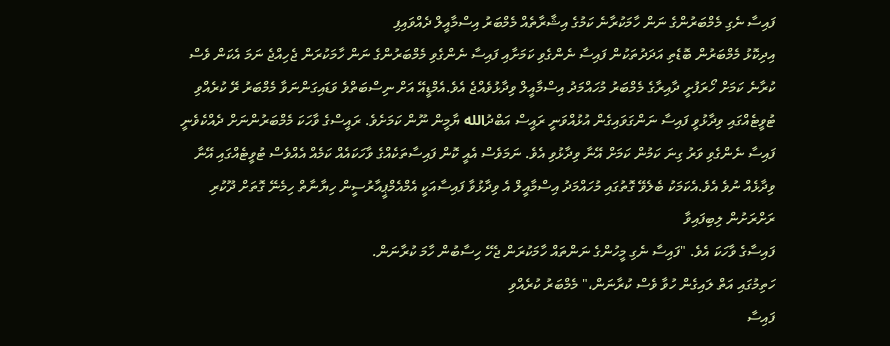ފައިސާ ނެގި މެމްބަރުންގެ ނަން ހާމަކުރާނެ ކަމުގެ އިޝާރާތެއް މެމްބަރު އިސްމާއީލް ދެއްވައިފި
އިދިކޮޅު މެމްބަރުން ބޮޑެތި އަދަދުތަކުން ފައިސާ ނެންގެވި ކަމަށާއި ފައިސާ ނެންގެވި މެމްބަރުންގެ ނަން ހާމަކުރަން ޖެހިއްޖެ ނަމަ އެކަން ވެސް ކުރާނެ ކަމަށް ހޯރަފުށީ ދާއިރާގެ މެމްބަރު މުހައްމަދު އިސްމާއީލް ވިދާޅުވެއްޖެ އެވެ.އެމްޑީއޭ އަށް ނިސްބަތްވެ ވަޑައިގަންނަވާ މެމްބަރު ރޭ ކުރެއްވި ޓުވީޓެއްގައި ވިދާޅުވީ ފައިސާ ނަންގަވައިގެން އުޅުއްވަނީ ރައީސް އަބްދުالله ޔާމީން ނޫން ކަމަށެވެ. ރައީސްގެ ވާހަކަ މެމްބަރުންނަށް ދެއްކެވެނީ ފައިސާ ނެންގެވި ވަރު ގިނަ ކަމުން ކަމަށް އޭނާ ވިދާޅުވި އެވެ. ނަމަވެސް އެއީ ކޮން ފައިސާތަކެއްގެ ވާހަކައެއް ކަމެއް އެއްވެސް ޓުވީޓެއްގައި އޭނާ ވިދާޅެއް ނުވެ އެވެ.އެކަމަކު ބެލެވޭ ގޮތުގައި މުހައްމަދު އިސްމާއީލް އެ ވިދާޅުވާ ފައިސާއަކީ އެމްއެމްޕީއާރުސީން ހިޔާނާތް ހިމެނޭ ގޮތަށް ދޫކުރި ރަށްރަށުން ލިބިފައިވާ
ފައިސާގެ ވާހަކަ އެވެ. "ފައިސާ ނެގި މީހުންގެ ނަންތައް ހާމަކުރަން ޖެހޭ ހިސާބުން ހާމަ ކުރާނަން.
ހަތިމުގައި އަތް ލައިގެން ހުވާ ވެސް ކުރާނަން،" މެމްބަރު ކުރެއްވި
ފައިސާ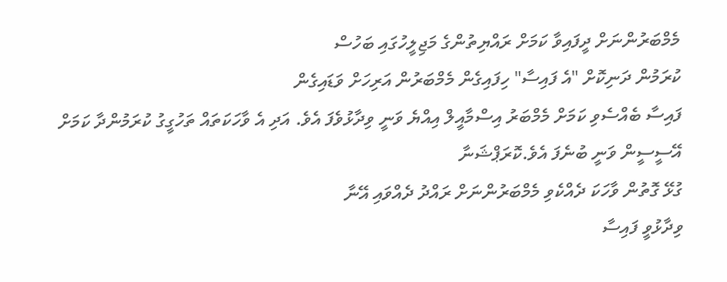މެމްބަރުންނަށް ދީފައިވާ ކަމަށް ރައްޔިތުންގެ މަޖިލީހުގައި ބަހުސް
ކުރަމުން ދަނިކޮށް "އެ ފައިސާ" ހިފައިގެން މެމްބަރުން އަރިހަށް ވަޑައިގެން
ފައިސާ ބެއްސެވި ކަމަށް މެމްބަރު އިސްމާއީލް އިއްޔެ ވަނީ ވިދާޅުވެފަ އެވެ. އަދި އެ ވާހަކަތައް ތަހުގީގު ކުރަމުންދާ ކަމަށް އޭސީސީން ވަނީ ބުނެފަ އެވެ.ކޮރަޕްޝަނާ
ގުޅޭ ގޮތުން ވާހަކަ ދެއްކެވި މެމްބަރުންނަށް ރައްދު ދެއްވައި އޭނާ
ވިދާޅުވީ ފައިސާ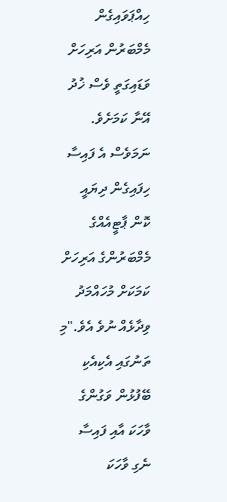ހިއްޕަވައިގެން މެމްބަރުން އަރިހަށް ވަޑައިގަތީ ވެސް ޚުދު
އޭނާ ކަމަށެވެ. ނަމަވެސް އެ ފައިސާ ހިފައިގެން ދިޔައީ ކޮން ޕާޓީއެއްގެ
މެމްބަރުންގެ އަރިހަށް ކަމަކަށް މުހައްމަދު ވިދާޅެއް ނުވެ އެވެ."މި
ތަނުގައި އެކިއެކި ބޭފުޅުން ވަގުންގެ ވާހަކަ އާއި ފައިސާ ނެގި ވާހަކަ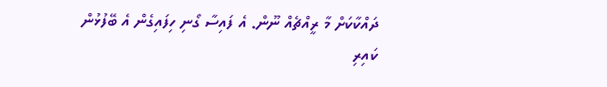ދައްކާކަށް މާ ރީއްޗެއް ނޫން. އެ ފައިސާ ގޯނި ހިފައިގެން އެ ބޭފުޅުން
ކައިރި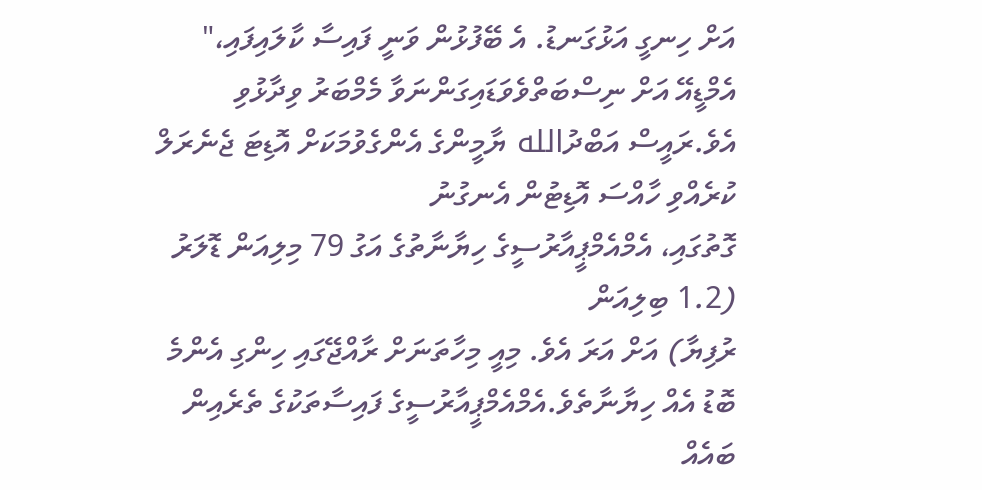އަށް ހިނގީ އަޅުގަނޑު. އެ ބޭފުޅުން ވަނީ ފައިސާ ކާލައިފައި،"
އެމްޑީއޭ އަށް ނިސްބަތްވެވަޑައިގަންނަވާ މެމްބަރު ވިދާޅުވި އެވެ.ރައީސް އަބްދުالله ޔާމީންގެ އެންގެވުމަކަށް އޮޑިޓަ ޖެނެރަލް ކުރެއްވި ހާއްސަ އޮޑިޓުން އެނގުނު
ގޮތުގައި، އެމްއެމްޕީއާރުސީގެ ހިޔާނާތުގެ އަގު 79 މިލިއަން ޑޮލަރު (1.2 ބިލިއަން
ރުފިޔާ) އަށް އަރަ އެވެ. މިއީ މިހާތަނަށް ރާއްޖޭގައި ހިންގި އެންމެ ބޮޑު އެއް ހިޔާނާތެވެ.އެމްއެމްޕީއާރުސީގެ ފައިސާތަކުގެ ތެރެއިން ބައެއް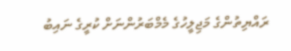ރައްޔިތުންގެ މަޖިލީހުގެ މެމްބަރުންނަށް ކުރީގެ ނައިބު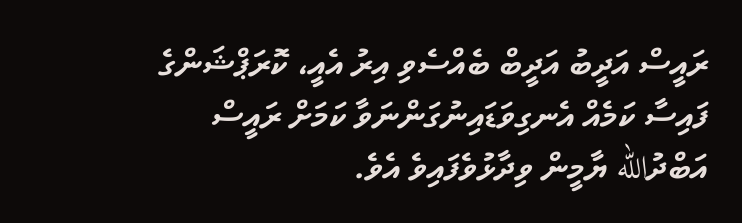ރައީސް އަދީބު އަދީބް ބެއްސެވި އިރު އެއީ، ކޮރަޕްޝަންގެ ފައިސާ ކަމެއް އެނގިވަޑައިނުގަންނަވާ ކަމަށް ރައީސް އަބްދުالله ޔާމީން ވިދާޅުވެފައިވެ އެވެ.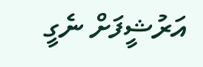އަރުޝީފަށް ނެގީ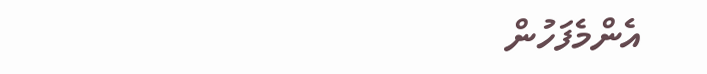އެންމެފަހުން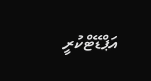އަޕްޑޭޓްކުރީ